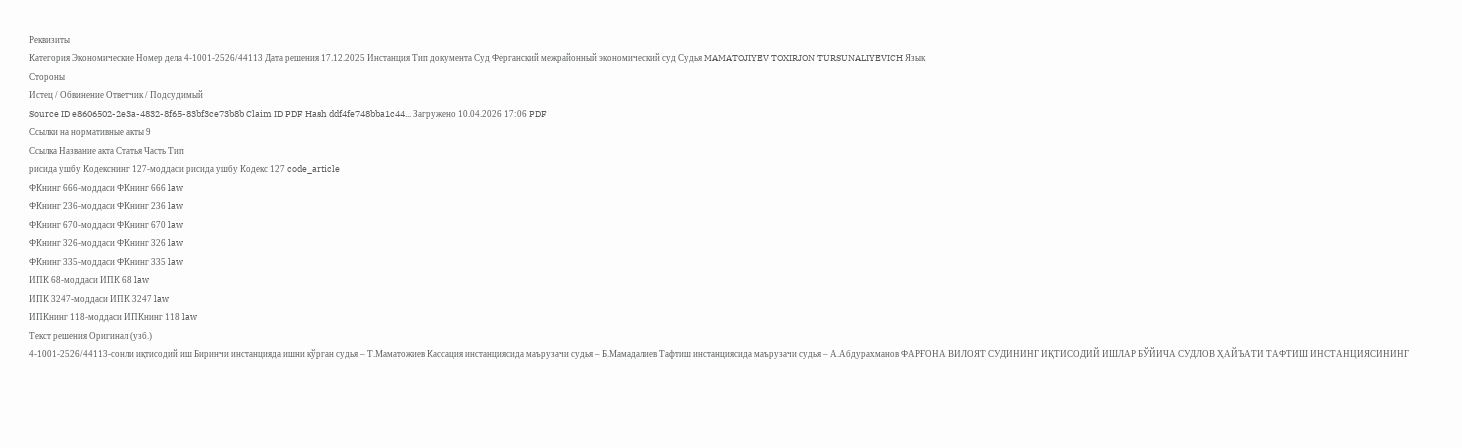Реквизиты
Категория Экономические Номер дела 4-1001-2526/44113 Дата решения 17.12.2025 Инстанция Тип документа Суд Ферганский межрайонный экономический суд Судья MAMATOJIYEV TOXIRJON TURSUNALIYEVICH Язык
Стороны
Истец / Обвинение Ответчик / Подсудимый
Source ID e8606502-2e3a-4832-8f65-83bf3ce73b8b Claim ID PDF Hash ddf4fe748bba1c44... Загружено 10.04.2026 17:06 PDF
Ссылки на нормативные акты 9
Ссылка Название акта Статья Часть Тип
рисида ушбу Кодекснинг 127-моддаси рисида ушбу Кодекс 127 code_article
ФКнинг 666-моддаси ФКнинг 666 law
ФКнинг 236-моддаси ФКнинг 236 law
ФКнинг 670-моддаси ФКнинг 670 law
ФКнинг 326-моддаси ФКнинг 326 law
ФКнинг 335-моддаси ФКнинг 335 law
ИПК 68-моддаси ИПК 68 law
ИПК 3247-моддаси ИПК 3247 law
ИПКнинг 118-моддаси ИПКнинг 118 law
Текст решения Оригинал (узб.)
4-1001-2526/44113-сонли иқтисодий иш Биринчи инстанцияда ишни кўрган судья – Т.Маматожиев Кассация инстанциясида маърузачи судья – Б.Мамадалиев Тафтиш инстанциясида маърузачи судья – А.Абдурахманов ФАРҒОНА ВИЛОЯТ СУДИНИНГ ИҚТИСОДИЙ ИШЛАР БЎЙИЧА СУДЛОВ ҲАЙЪАТИ ТАФТИШ ИНСТАНЦИЯСИНИНГ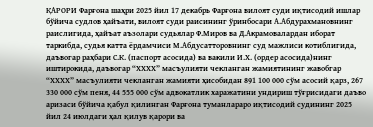ҚАРОРИ Фарғона шаҳри 2025 йил 17 декабрь Фарғона вилоят суди иқтисодий ишлар бўйича судлов ҳайъати, вилоят суди раисининг ўринбосари А.Абдурахмановнинг раислигида, ҳайъат аъзолари судьялар Ф.Миров ва Д.Акрамовалардан иборат таркибда, судья катта ёрдамчиси М.Абдусатторовнинг суд мажлиси котиблигида, даъвогар раҳбари С.К. (паспорт асосида) ва вакили И.Х. (ордер асосида)нинг иштирокида, даъвогар “ХХХХ” масъулияти чекланган жамиятининг жавобгар “ХХХХ” масъулияти чекланган жамияти ҳисобидан 891 100 000 сўм асосий қарз, 267 330 000 сўм пеня, 44 555 000 сўм адвокатлик харажатини ундириш тўғрисидаги даъво аризаси бўйича қабул қилинган Фарғона туманлараро иқтисодий судининг 2025 йил 24 июлдаги ҳал қилув қарори ва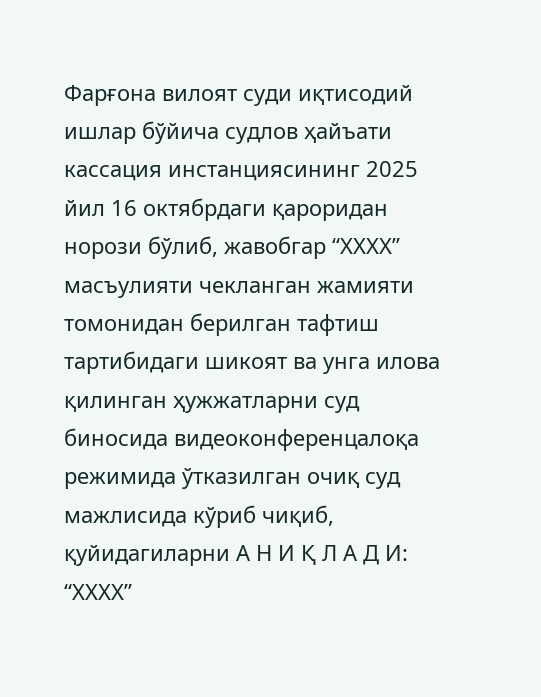Фарғона вилоят суди иқтисодий ишлар бўйича судлов ҳайъати кассация инстанциясининг 2025 йил 16 октябрдаги қароридан норози бўлиб, жавобгар “ХХХХ” масъулияти чекланган жамияти томонидан берилган тафтиш тартибидаги шикоят ва унга илова қилинган ҳужжатларни суд биносида видеоконференцалоқа режимида ўтказилган очиқ суд мажлисида кўриб чиқиб, қуйидагиларни А Н И Қ Л А Д И: “ХХХХ”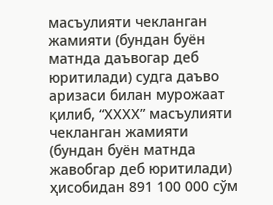масъулияти чекланган жамияти (бундан буён матнда даъвогар деб юритилади) судга даъво аризаси билан мурожаат қилиб, “ХХХХ” масъулияти чекланган жамияти (бундан буён матнда жавобгар деб юритилади) ҳисобидан 891 100 000 сўм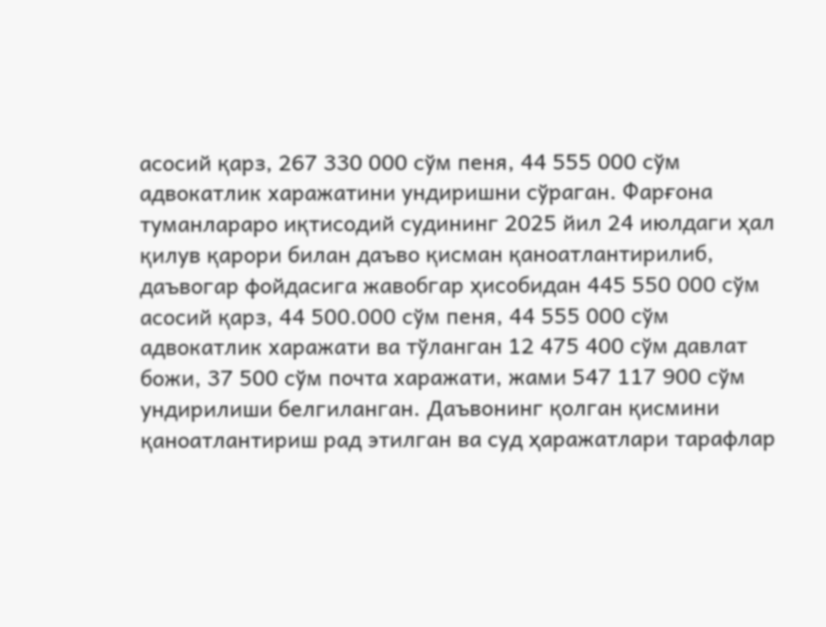асосий қарз, 267 330 000 сўм пеня, 44 555 000 сўм адвокатлик харажатини ундиришни сўраган. Фарғона туманлараро иқтисодий судининг 2025 йил 24 июлдаги ҳал қилув қарори билан даъво қисман қаноатлантирилиб, даъвогар фойдасига жавобгар ҳисобидан 445 550 000 сўм асосий қарз, 44 500.000 сўм пеня, 44 555 000 сўм адвокатлик харажати ва тўланган 12 475 400 сўм давлат божи, 37 500 сўм почта харажати, жами 547 117 900 сўм ундирилиши белгиланган. Даъвонинг қолган қисмини қаноатлантириш рад этилган ва суд ҳаражатлари тарафлар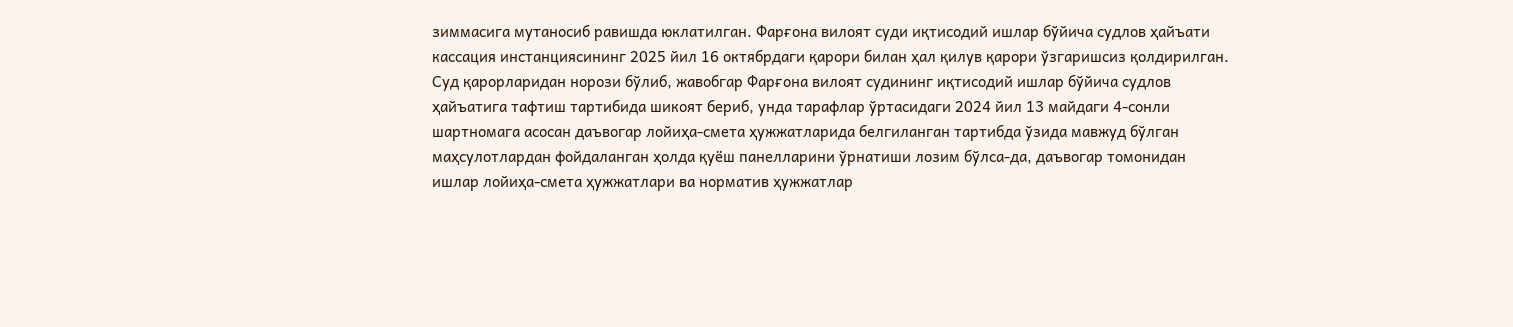зиммасига мутаносиб равишда юклатилган. Фарғона вилоят суди иқтисодий ишлар бўйича судлов ҳайъати кассация инстанциясининг 2025 йил 16 октябрдаги қарори билан ҳал қилув қарори ўзгаришсиз қолдирилган. Суд қарорларидан норози бўлиб, жавобгар Фарғона вилоят судининг иқтисодий ишлар бўйича судлов ҳайъатига тафтиш тартибида шикоят бериб, унда тарафлар ўртасидаги 2024 йил 13 майдаги 4-сонли шартномага асосан даъвогар лойиҳа-смета ҳужжатларида белгиланган тартибда ўзида мавжуд бўлган маҳсулотлардан фойдаланган ҳолда қуёш панелларини ўрнатиши лозим бўлса-да, даъвогар томонидан ишлар лойиҳа-смета ҳужжатлари ва норматив ҳужжатлар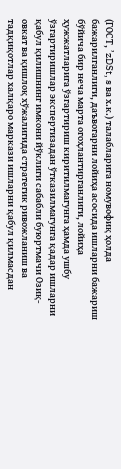(ГОСТ, ’zDSt, s ва х.к.) талабларига номувофиқ ҳолда бажарилганлиги, даъвогарни лойиҳа асосида ишларни бажариш бўйича бир неча марта огоҳлантирганлиги, лойиҳа ҳужжатларига ўзгартириш киритилмагунга ҳамда ушбу ўзгартиришлар экспертизадан ўтказилмагунга қадар ишларни қабул қилишнинг имкони йўклиги сабабли буюртмачи Озиқ-овкат ва қишлоқ хўжалигида стратегик ривожланиш ва тадқиқотлар халқаро маркази ишларни қабул қилмасдан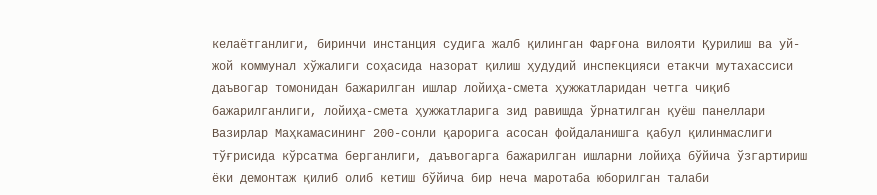келаётганлиги, биринчи инстанция судига жалб қилинган Фарғона вилояти Қурилиш ва уй-жой коммунал хўжалиги соҳасида назорат қилиш ҳудудий инспекцияси етакчи мутахассиси даъвогар томонидан бажарилган ишлар лойиҳа-смета ҳужжатларидан четга чиқиб бажарилганлиги, лойиҳа-смета ҳужжатларига зид равишда ўрнатилган қуёш панеллари Вазирлар Маҳкамасининг 200-сонли қарорига асосан фойдаланишга қабул қилинмаслиги тўғрисида кўрсатма берганлиги, даъвогарга бажарилган ишларни лойиҳа бўйича ўзгартириш ёки демонтаж қилиб олиб кетиш бўйича бир неча маротаба юборилган талаби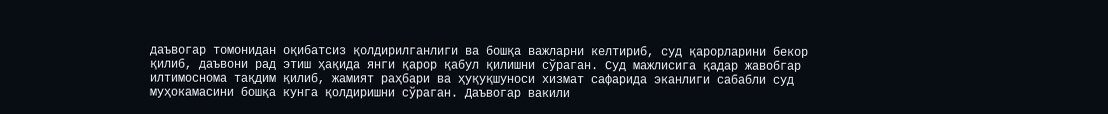даъвогар томонидан оқибатсиз қолдирилганлиги ва бошқа важларни келтириб, суд қарорларини бекор қилиб, даъвони рад этиш ҳақида янги қарор қабул қилишни сўраган. Суд мажлисига қадар жавобгар илтимоснома тақдим қилиб, жамият раҳбари ва ҳуқуқшуноси хизмат сафарида эканлиги сабабли суд муҳокамасини бошқа кунга қолдиришни сўраган. Даъвогар вакили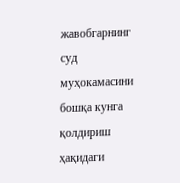жавобгарнинг суд муҳокамасини бошқа кунга қолдириш ҳақидаги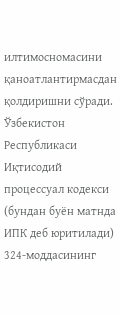илтимосномасини қаноатлантирмасдан қолдиришни сўради. Ўзбекистон Республикаси Иқтисодий процессуал кодекси (бундан буён матнда ИПК деб юритилади) 324-моддасининг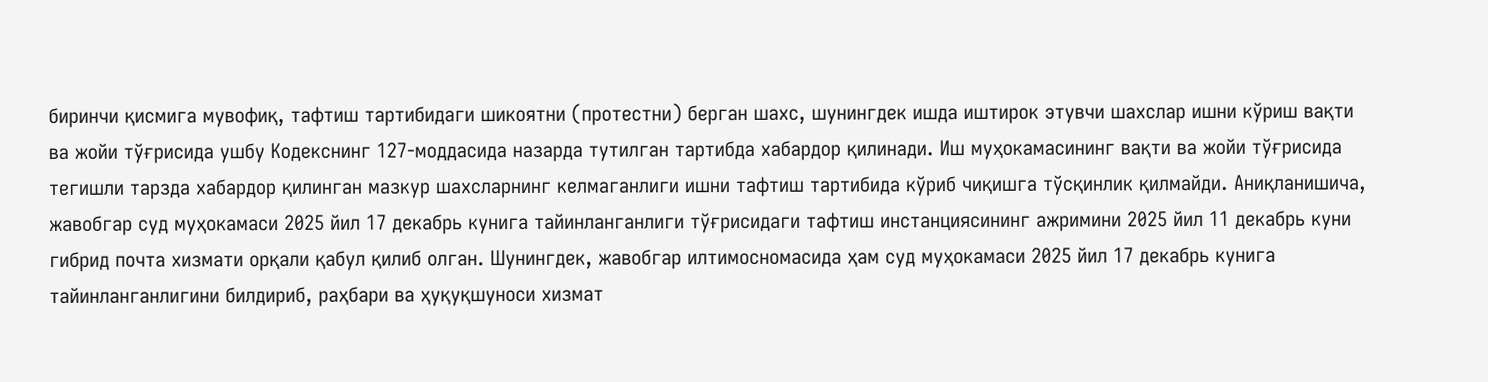биринчи қисмига мувофиқ, тафтиш тартибидаги шикоятни (протестни) берган шахс, шунингдек ишда иштирок этувчи шахслар ишни кўриш вақти ва жойи тўғрисида ушбу Кодекснинг 127-моддасида назарда тутилган тартибда хабардор қилинади. Иш муҳокамасининг вақти ва жойи тўғрисида тегишли тарзда хабардор қилинган мазкур шахсларнинг келмаганлиги ишни тафтиш тартибида кўриб чиқишга тўсқинлик қилмайди. Аниқланишича, жавобгар суд муҳокамаси 2025 йил 17 декабрь кунига тайинланганлиги тўғрисидаги тафтиш инстанциясининг ажримини 2025 йил 11 декабрь куни гибрид почта хизмати орқали қабул қилиб олган. Шунингдек, жавобгар илтимосномасида ҳам суд муҳокамаси 2025 йил 17 декабрь кунига тайинланганлигини билдириб, раҳбари ва ҳуқуқшуноси хизмат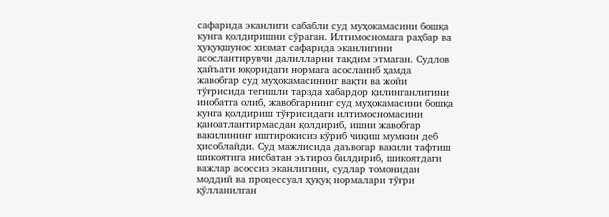сафарида эканлиги сабабли суд муҳокамасини бошқа кунга қолдиришни сўраган. Илтимосномага раҳбар ва ҳуқуқшунос хизмат сафарида эканлигини асослантирувчи далилларни тақдим этмаган. Судлов ҳайъати юқоридаги нормага асосланиб ҳамда жавобгар суд муҳокамасининг вақти ва жойи тўғрисида тегишли тарзда хабардор қилинганлигини инобатга олиб, жавобгарнинг суд муҳокамасини бошқа кунга қолдириш тўғрисидаги илтимосномасини қаноатлантирмасдан қолдириб, ишни жавобгар вакилининг иштирокисиз кўриб чиқиш мумкин деб ҳисоблайди. Суд мажлисида даъвогар вакили тафтиш шикоятига нисбатан эътироз билдириб, шикоятдаги важлар асоссиз эканлигини, судлар томонидан моддий ва процессуал ҳуқуқ нормалари тўғри қўлланилган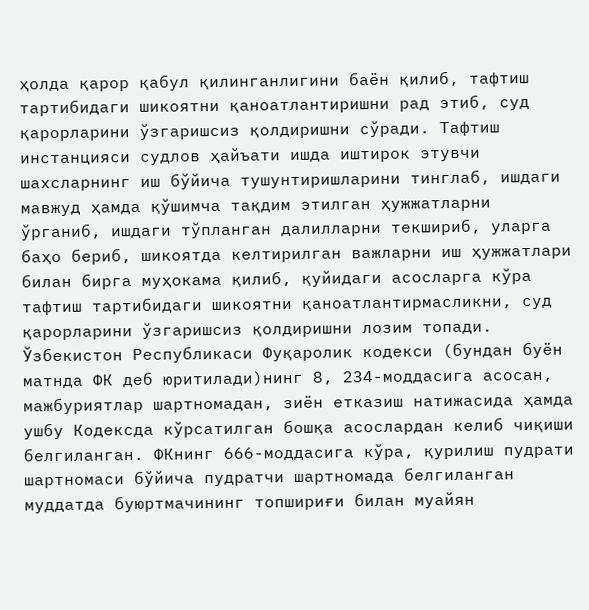ҳолда қарор қабул қилинганлигини баён қилиб, тафтиш тартибидаги шикоятни қаноатлантиришни рад этиб, суд қарорларини ўзгаришсиз қолдиришни сўради. Тафтиш инстанцияси судлов ҳайъати ишда иштирок этувчи шахсларнинг иш бўйича тушунтиришларини тинглаб, ишдаги мавжуд ҳамда қўшимча тақдим этилган ҳужжатларни ўрганиб, ишдаги тўпланган далилларни текшириб, уларга баҳо бериб, шикоятда келтирилган важларни иш ҳужжатлари билан бирга муҳокама қилиб, қуйидаги асосларга кўра тафтиш тартибидаги шикоятни қаноатлантирмасликни, суд қарорларини ўзгаришсиз қолдиришни лозим топади. Ўзбекистон Республикаси Фуқаролик кодекси (бундан буён матнда ФК деб юритилади)нинг 8, 234-моддасига асосан, мажбуриятлар шартномадан, зиён етказиш натижасида ҳамда ушбу Кодексда кўрсатилган бошқа асослардан келиб чиқиши белгиланган. ФКнинг 666-моддасига кўра, қурилиш пудрати шартномаси бўйича пудратчи шартномада белгиланган муддатда буюртмачининг топшириғи билан муайян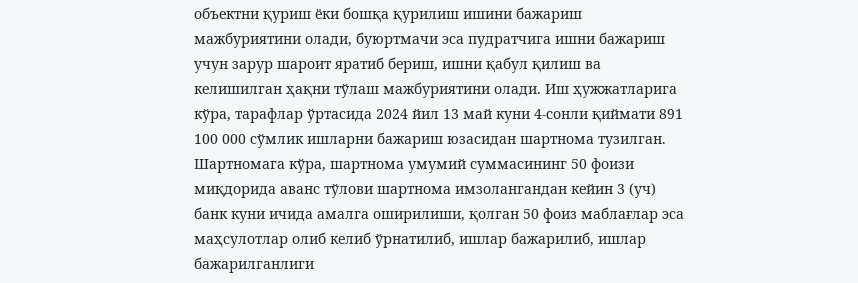объектни қуриш ёки бошқа қурилиш ишини бажариш мажбуриятини олади, буюртмачи эса пудратчига ишни бажариш учун зарур шароит яратиб бериш, ишни қабул қилиш ва келишилган ҳақни тўлаш мажбуриятини олади. Иш ҳужжатларига кўра, тарафлар ўртасида 2024 йил 13 май куни 4-сонли қиймати 891 100 000 сўмлик ишларни бажариш юзасидан шартнома тузилган. Шартномага кўра, шартнома умумий суммасининг 50 фоизи миқдорида аванс тўлови шартнома имзолангандан кейин 3 (уч) банк куни ичида амалга оширилиши, қолган 50 фоиз маблағлар эса маҳсулотлар олиб келиб ўрнатилиб, ишлар бажарилиб, ишлар бажарилганлиги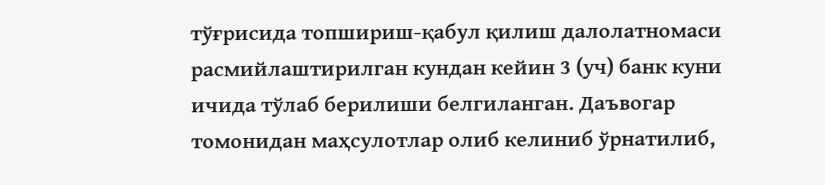тўғрисида топшириш-қабул қилиш далолатномаси расмийлаштирилган кундан кейин 3 (уч) банк куни ичида тўлаб берилиши белгиланган. Даъвогар томонидан маҳсулотлар олиб келиниб ўрнатилиб,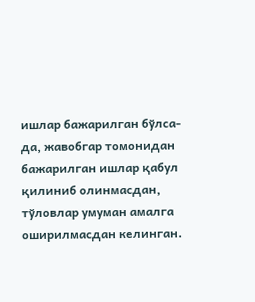ишлар бажарилган бўлса-да, жавобгар томонидан бажарилган ишлар қабул қилиниб олинмасдан, тўловлар умуман амалга оширилмасдан келинган.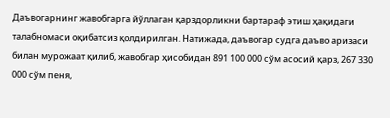Даъвогарнинг жавобгарга йўллаган қарздорликни бартараф этиш ҳақидаги талабномаси оқибатсиз қолдирилган. Натижада, даъвогар судга даъво аризаси билан мурожаат қилиб, жавобгар ҳисобидан 891 100 000 сўм асосий қарз, 267 330 000 сўм пеня,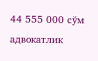44 555 000 сўм адвокатлик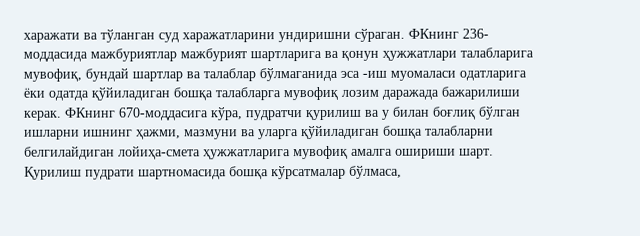харажати ва тўланган суд харажатларини ундиришни сўраган. ФКнинг 236-моддасида мажбуриятлар мажбурият шартларига ва қонун ҳужжатлари талабларига мувофиқ, бундай шартлар ва талаблар бўлмаганида эса -иш муомаласи одатларига ёки одатда қўйиладиган бошқа талабларга мувофиқ лозим даражада бажарилиши керак. ФКнинг 670-моддасига кўра, пудратчи қурилиш ва у билан боғлиқ бўлган ишларни ишнинг ҳажми, мазмуни ва уларга қўйиладиган бошқа талабларни белгилайдиган лойиҳа-смета ҳужжатларига мувофиқ амалга ошириши шарт. Қурилиш пудрати шартномасида бошқа кўрсатмалар бўлмаса,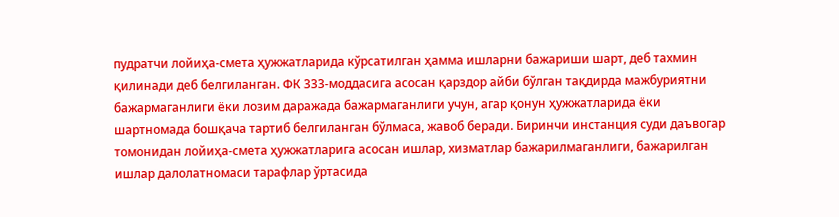пудратчи лойиҳа-смета ҳужжатларида кўрсатилган ҳамма ишларни бажариши шарт, деб тахмин қилинади деб белгиланган. ФК 333-моддасига асосан қарздор айби бўлган тақдирда мажбуриятни бажармаганлиги ёки лозим даражада бажармаганлиги учун, агар қонун ҳужжатларида ёки шартномада бошқача тартиб белгиланган бўлмаса, жавоб беради. Биринчи инстанция суди даъвогар томонидан лойиҳа-смета ҳужжатларига асосан ишлар, хизматлар бажарилмаганлиги, бажарилган ишлар далолатномаси тарафлар ўртасида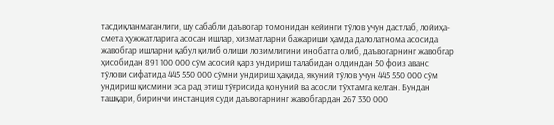тасдиқланмаганлиги, шу сабабли даъвогар томонидан кейинги тўлов учун дастлаб, лойиҳа-смета ҳужжатларига асосан ишлар, хизматларни бажариши ҳамда далолатнома асосида жавобгар ишларни қабул қилиб олиши лозимлигини инобатга олиб, даъвогарнинг жавобгар ҳисобидан 891 100 000 сўм асосий қарз ундириш талабидан олдиндан 50 фоиз аванс тўлови сифатида 445 550 000 сўмни ундириш ҳақида, якуний тўлов учун 445 550 000 сўм ундириш қисмини эса рад этиш тўғрисида қонуний ва асосли тўхтамга келган. Бундан ташқари, биринчи инстанция суди даъвогарнинг жавобгардан 267 330 000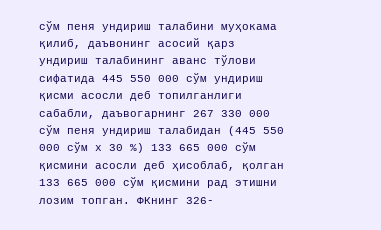сўм пеня ундириш талабини муҳокама қилиб, даъвонинг асосий қарз ундириш талабининг аванс тўлови сифатида 445 550 000 сўм ундириш қисми асосли деб топилганлиги сабабли, даъвогарнинг 267 330 000 сўм пеня ундириш талабидан (445 550 000 сўм х 30 %) 133 665 000 сўм қисмини асосли деб ҳисоблаб, қолган 133 665 000 сўм қисмини рад этишни лозим топган. ФКнинг 326-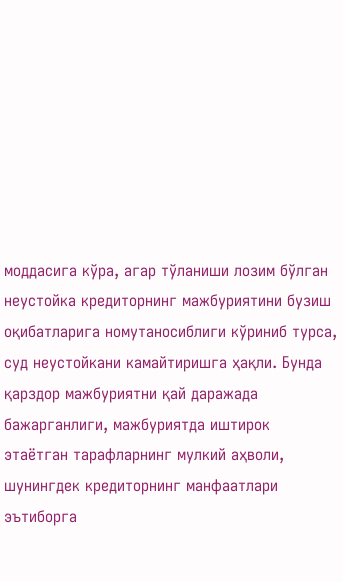моддасига кўра, агар тўланиши лозим бўлган неустойка кредиторнинг мажбуриятини бузиш оқибатларига номутаносиблиги кўриниб турса, суд неустойкани камайтиришга ҳақли. Бунда қарздор мажбуриятни қай даражада бажарганлиги, мажбуриятда иштирок этаётган тарафларнинг мулкий аҳволи, шунингдек кредиторнинг манфаатлари эътиборга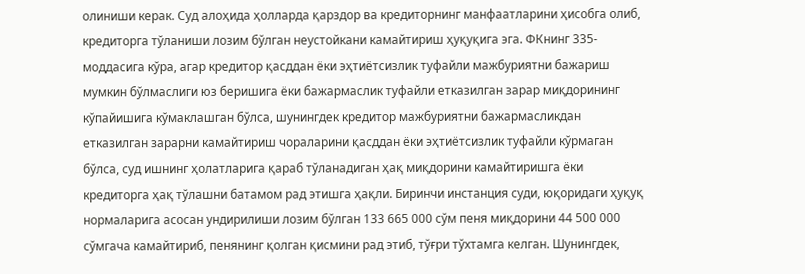олиниши керак. Суд алоҳида ҳолларда қарздор ва кредиторнинг манфаатларини ҳисобга олиб, кредиторга тўланиши лозим бўлган неустойкани камайтириш ҳуқуқига эга. ФКнинг 335-моддасига кўра, агар кредитор қасддан ёки эҳтиётсизлик туфайли мажбуриятни бажариш мумкин бўлмаслиги юз беришига ёки бажармаслик туфайли етказилган зарар миқдорининг кўпайишига кўмаклашган бўлса, шунингдек кредитор мажбуриятни бажармасликдан етказилган зарарни камайтириш чораларини қасддан ёки эҳтиётсизлик туфайли кўрмаган бўлса, суд ишнинг ҳолатларига қараб тўланадиган ҳақ миқдорини камайтиришга ёки кредиторга ҳақ тўлашни батамом рад этишга ҳақли. Биринчи инстанция суди, юқоридаги ҳуқуқ нормаларига асосан ундирилиши лозим бўлган 133 665 000 сўм пеня миқдорини 44 500 000 сўмгача камайтириб, пенянинг қолган қисмини рад этиб, тўғри тўхтамга келган. Шунингдек,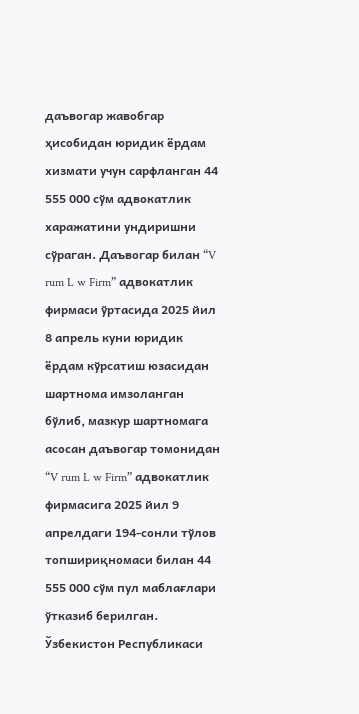даъвогар жавобгар ҳисобидан юридик ёрдам хизмати учун сарфланган 44 555 000 сўм адвокатлик харажатини ундиришни сўраган. Даъвогар билан “V rum L w Firm” адвокатлик фирмаси ўртасида 2025 йил 8 апрель куни юридик ёрдам кўрсатиш юзасидан шартнома имзоланган бўлиб, мазкур шартномага асосан даъвогар томонидан “V rum L w Firm” адвокатлик фирмасига 2025 йил 9 апрелдаги 194-сонли тўлов топшириқномаси билан 44 555 000 сўм пул маблағлари ўтказиб берилган. Ўзбекистон Республикаси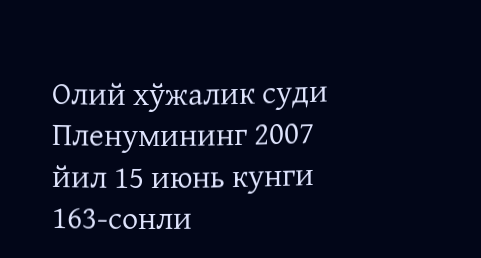Олий хўжалик суди Пленумининг 2007 йил 15 июнь кунги 163-сонли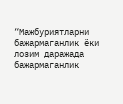“Мажбуриятларни бажармаганлик ёки лозим даражада бажармаганлик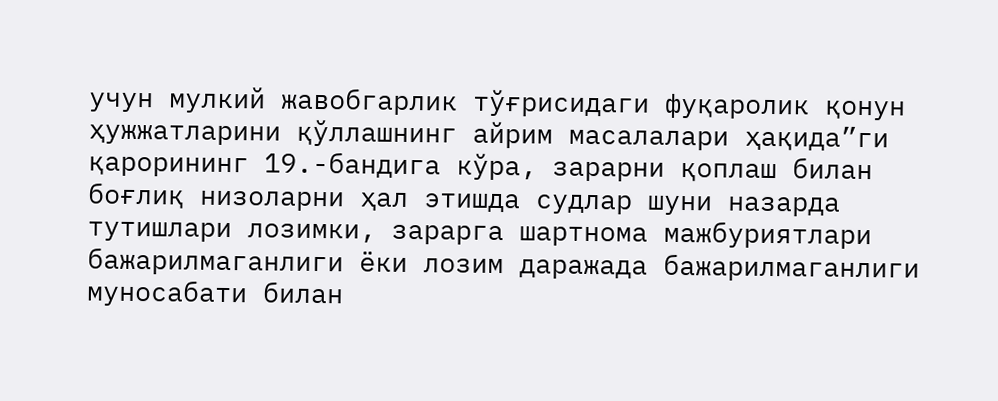учун мулкий жавобгарлик тўғрисидаги фуқаролик қонун ҳужжатларини қўллашнинг айрим масалалари ҳақида”ги қарорининг 19.-бандига кўра, зарарни қоплаш билан боғлиқ низоларни ҳал этишда судлар шуни назарда тутишлари лозимки, зарарга шартнома мажбуриятлари бажарилмаганлиги ёки лозим даражада бажарилмаганлиги муносабати билан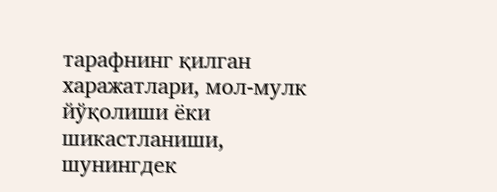тарафнинг қилган харажатлари, мол-мулк йўқолиши ёки шикастланиши, шунингдек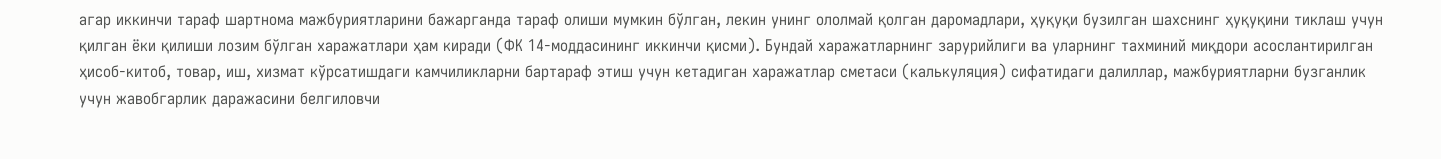агар иккинчи тараф шартнома мажбуриятларини бажарганда тараф олиши мумкин бўлган, лекин унинг ололмай қолган даромадлари, ҳуқуқи бузилган шахснинг ҳуқуқини тиклаш учун қилган ёки қилиши лозим бўлган харажатлари ҳам киради (ФК 14-моддасининг иккинчи қисми). Бундай харажатларнинг зарурийлиги ва уларнинг тахминий миқдори асослантирилган ҳисоб-китоб, товар, иш, хизмат кўрсатишдаги камчиликларни бартараф этиш учун кетадиган харажатлар сметаси (калькуляция) сифатидаги далиллар, мажбуриятларни бузганлик учун жавобгарлик даражасини белгиловчи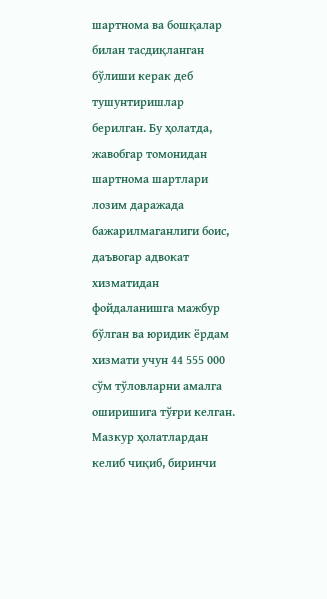шартнома ва бошқалар билан тасдиқланган бўлиши керак деб тушунтиришлар берилган. Бу ҳолатда, жавобгар томонидан шартнома шартлари лозим даражада бажарилмаганлиги боис, даъвогар адвокат хизматидан фойдаланишга мажбур бўлган ва юридик ёрдам хизмати учун 44 555 000 сўм тўловларни амалга оширишига тўғри келган. Мазкур ҳолатлардан келиб чиқиб, биринчи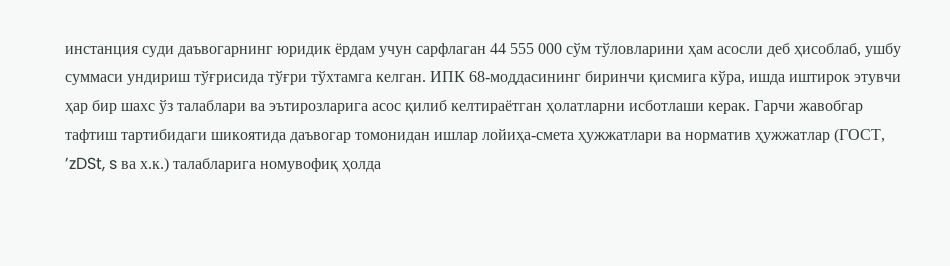инстанция суди даъвогарнинг юридик ёрдам учун сарфлаган 44 555 000 сўм тўловларини ҳам асосли деб ҳисоблаб, ушбу суммаси ундириш тўғрисида тўғри тўхтамга келган. ИПК 68-моддасининг биринчи қисмига кўра, ишда иштирок этувчи ҳар бир шахс ўз талаблари ва эътирозларига асос қилиб келтираётган ҳолатларни исботлаши керак. Гарчи жавобгар тафтиш тартибидаги шикоятида даъвогар томонидан ишлар лойиҳа-смета ҳужжатлари ва норматив ҳужжатлар (ГОСТ, ’zDSt, s ва х.к.) талабларига номувофиқ ҳолда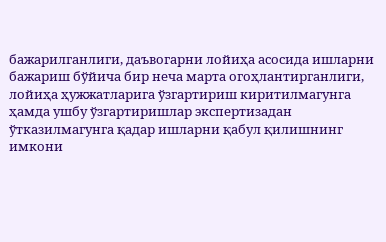бажарилганлиги, даъвогарни лойиҳа асосида ишларни бажариш бўйича бир неча марта огоҳлантирганлиги, лойиҳа ҳужжатларига ўзгартириш киритилмагунга ҳамда ушбу ўзгартиришлар экспертизадан ўтказилмагунга қадар ишларни қабул қилишнинг имкони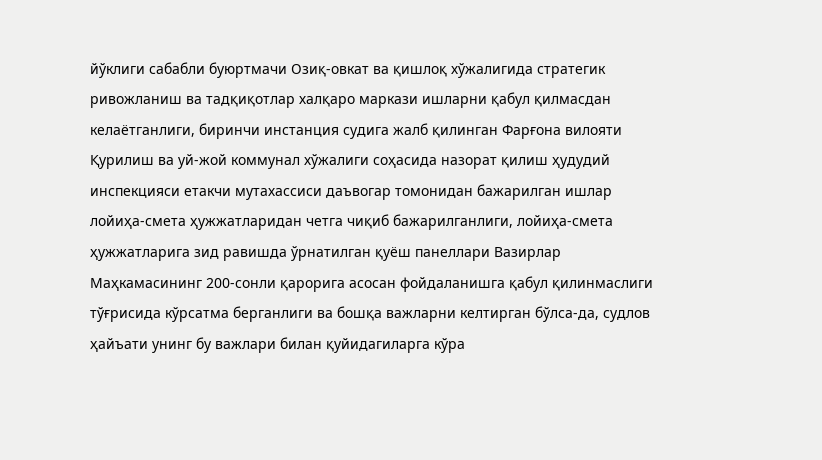йўклиги сабабли буюртмачи Озиқ-овкат ва қишлоқ хўжалигида стратегик ривожланиш ва тадқиқотлар халқаро маркази ишларни қабул қилмасдан келаётганлиги, биринчи инстанция судига жалб қилинган Фарғона вилояти Қурилиш ва уй-жой коммунал хўжалиги соҳасида назорат қилиш ҳудудий инспекцияси етакчи мутахассиси даъвогар томонидан бажарилган ишлар лойиҳа-смета ҳужжатларидан четга чиқиб бажарилганлиги, лойиҳа-смета ҳужжатларига зид равишда ўрнатилган қуёш панеллари Вазирлар Маҳкамасининг 200-сонли қарорига асосан фойдаланишга қабул қилинмаслиги тўғрисида кўрсатма берганлиги ва бошқа важларни келтирган бўлса-да, судлов ҳайъати унинг бу важлари билан қуйидагиларга кўра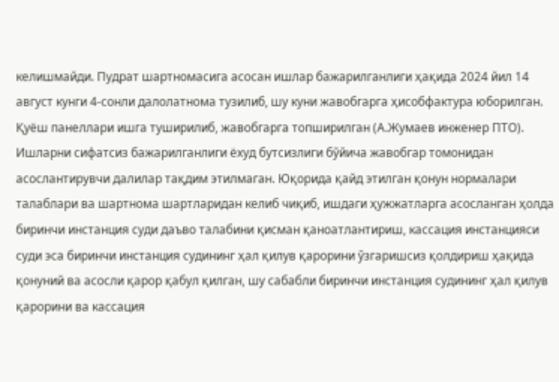келишмайди. Пудрат шартномасига асосан ишлар бажарилганлиги ҳақида 2024 йил 14 август кунги 4-сонли далолатнома тузилиб, шу куни жавобгарга ҳисобфактура юборилган. Қуёш панеллари ишга туширилиб, жавобгарга топширилган (А.Жумаев инженер ПТО). Ишларни сифатсиз бажарилганлиги ёхуд бутсизлиги бўйича жавобгар томонидан асослантирувчи далилар тақдим этилмаган. Юқорида қайд этилган қонун нормалари талаблари ва шартнома шартларидан келиб чиқиб, ишдаги ҳужжатларга асосланган ҳолда биринчи инстанция суди даъво талабини қисман қаноатлантириш, кассация инстанцияси суди эса биринчи инстанция судининг ҳал қилув қарорини ўзгаришсиз қолдириш ҳақида қонуний ва асосли қарор қабул қилган, шу сабабли биринчи инстанция судининг ҳал қилув қарорини ва кассация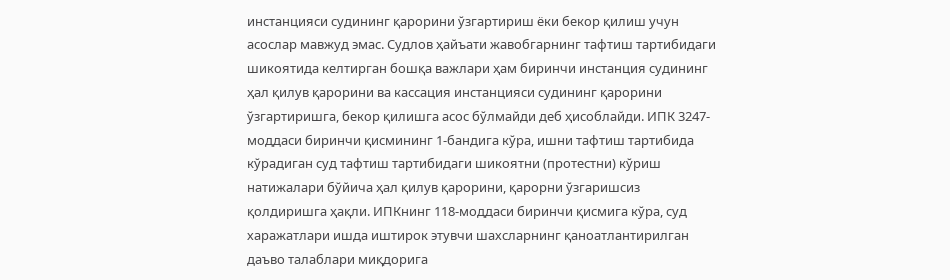инстанцияси судининг қарорини ўзгартириш ёки бекор қилиш учун асослар мавжуд эмас. Судлов ҳайъати жавобгарнинг тафтиш тартибидаги шикоятида келтирган бошқа важлари ҳам биринчи инстанция судининг ҳал қилув қарорини ва кассация инстанцияси судининг қарорини ўзгартиришга, бекор қилишга асос бўлмайди деб ҳисоблайди. ИПК 3247-моддаси биринчи қисмининг 1-бандига кўра, ишни тафтиш тартибида кўрадиган суд тафтиш тартибидаги шикоятни (протестни) кўриш натижалари бўйича ҳал қилув қарорини, қарорни ўзгаришсиз қолдиришга ҳақли. ИПКнинг 118-моддаси биринчи қисмига кўра, суд харажатлари ишда иштирок этувчи шахсларнинг қаноатлантирилган даъво талаблари миқдорига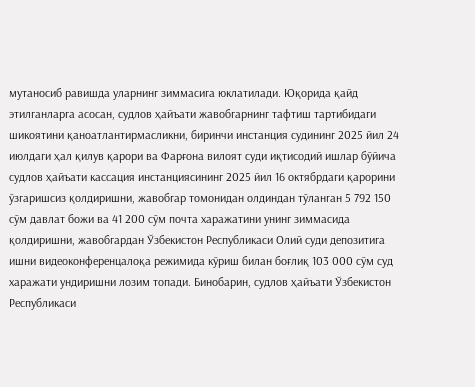мутаносиб равишда уларнинг зиммасига юклатилади. Юқорида қайд этилганларга асосан, судлов ҳайъати жавобгарнинг тафтиш тартибидаги шикоятини қаноатлантирмасликни, биринчи инстанция судининг 2025 йил 24 июлдаги ҳал қилув қарори ва Фарғона вилоят суди иқтисодий ишлар бўйича судлов ҳайъати кассация инстанциясининг 2025 йил 16 октябрдаги қарорини ўзгаришсиз қолдиришни, жавобгар томонидан олдиндан тўланган 5 792 150 сўм давлат божи ва 41 200 сўм почта харажатини унинг зиммасида қолдиришни, жавобгардан Ўзбекистон Республикаси Олий суди депозитига ишни видеоконференцалоқа режимида кўриш билан боғлиқ 103 000 сўм суд харажати ундиришни лозим топади. Бинобарин, судлов ҳайъати Ўзбекистон Республикаси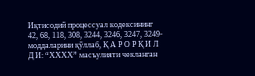Иқтисодий процессуал кодексининг 42, 68, 118, 308, 3244, 3246, 3247, 3249-моддаларини қўллаб, Қ А Р О Р Қ И Л Д И: “ХХХХ” масъулияти чекланган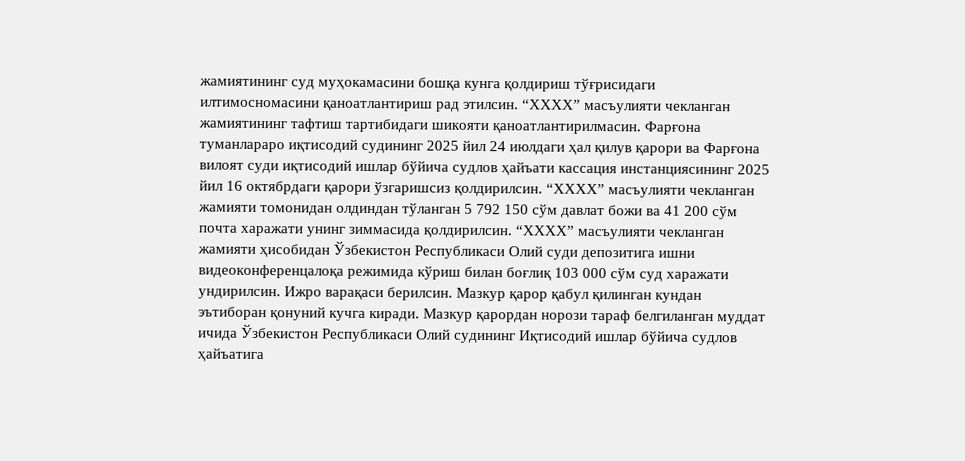жамиятининг суд муҳокамасини бошқа кунга қолдириш тўғрисидаги илтимосномасини қаноатлантириш рад этилсин. “ХХХХ” масъулияти чекланган жамиятининг тафтиш тартибидаги шикояти қаноатлантирилмасин. Фарғона туманлараро иқтисодий судининг 2025 йил 24 июлдаги ҳал қилув қарори ва Фарғона вилоят суди иқтисодий ишлар бўйича судлов ҳайъати кассация инстанциясининг 2025 йил 16 октябрдаги қарори ўзгаришсиз қолдирилсин. “ХХХХ” масъулияти чекланган жамияти томонидан олдиндан тўланган 5 792 150 сўм давлат божи ва 41 200 сўм почта харажати унинг зиммасида қолдирилсин. “ХХХХ” масъулияти чекланган жамияти ҳисобидан Ўзбекистон Республикаси Олий суди депозитига ишни видеоконференцалоқа режимида кўриш билан боғлиқ 103 000 сўм суд харажати ундирилсин. Ижро варақаси берилсин. Мазкур қарор қабул қилинган кундан эътиборан қонуний кучга киради. Мазкур қарордан норози тараф белгиланган муддат ичида Ўзбекистон Республикаси Олий судининг Иқтисодий ишлар бўйича судлов ҳайъатига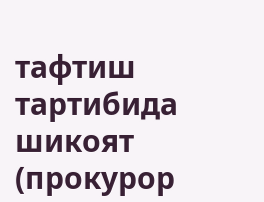тафтиш тартибида шикоят (прокурор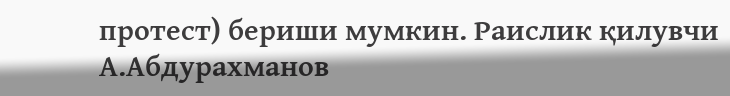протест) бериши мумкин. Раислик қилувчи А.Абдурахманов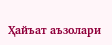Ҳайъат аъзолари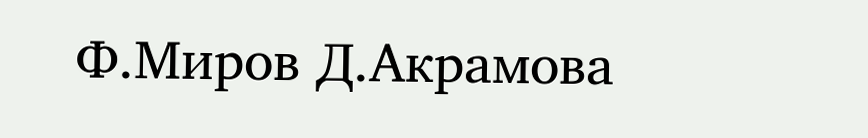Ф.Миров Д.Акрамова